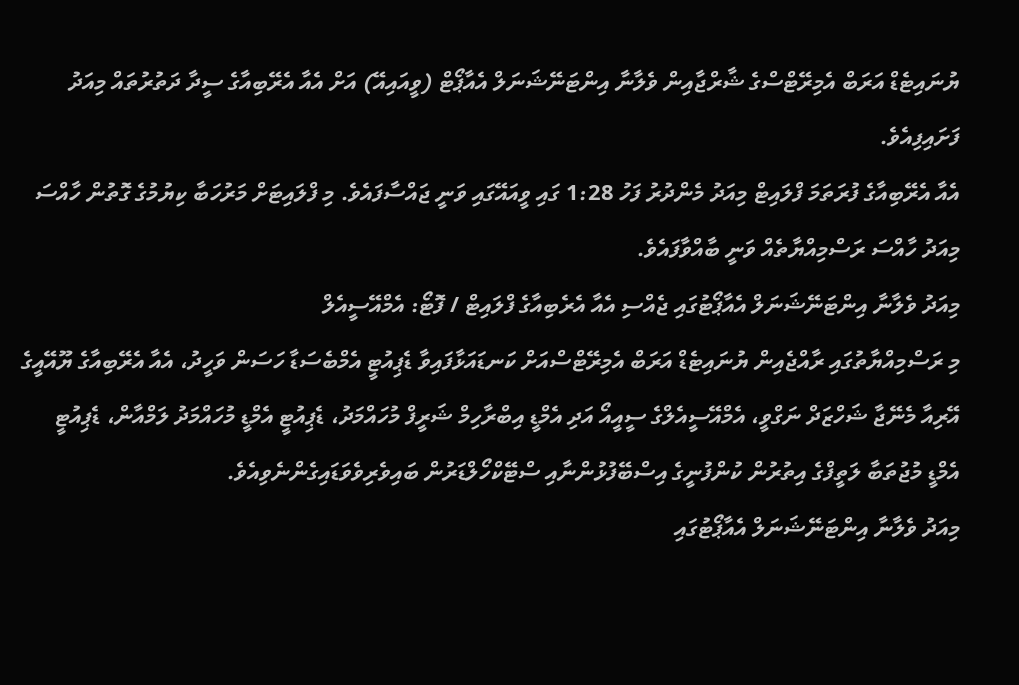ޔުނައިޓެޑް އަރަބް އެމިރޭޓްސްގެ ޝާރްޖާއިން ވެލާނާ އިންޓަނޭޝަނަލް އެއާޕޯޓް (ވީއައިއޭ) އަށް އެއާ އެރޭބިއާގެ ސީދާ ދަތުރުތައް މިއަދު ފަށައިފިއެވެ.
އެއާ އެރޭބިއާގެ ފުރަތަމަ ފްލައިޓް މިއަދު މެންދުރު ފަހު 1:28 ގައި ވީއައޭގައި ވަނީ ޖައްސާފައެވެ. މި ފްލައިޓަށް މަރުހަބާ ކިޔުމުގެ ގޮތުން ހާއްސަ މިއަދު ހާއްސަ ރަސްމިއްޔާތެއް ވަނީ ބާއްވާފައެވެ.
މިއަދު ވެލާނާ އިންޓަނޭޝަނަލް އެއާޕޯޓުގައި ޖެއްސި އެއާ އެރެބިއާގެ ފްލައިޓް / ފޮޓޯ: އެމްއޭސީއެލް
މި ރަސްމިއްޔާތުގައި ރާއްޖެއިން ޔުނައިޓެޑް އަރަބް އެމިރޭޓްސްއަށް ކަނޑައަޅާފައިވާ ޑެޕިއުޓީ އެމްބެސަޑާ ހަސަން ވަހީދު، އެއާ އެރޭބިއާގެ ޔޫއޭއީގެ އޭރިއާ މެނޭޖާ ޝަހްޒަދް ނަގްވީ، އެމްއޭސީއެލްގެ ސީއީއޯ އަދި އެމްޑީ އިބްރާހިމް ޝަރީފް މުހައްމަދު، ޑެޕިއުޓީ އެމްޑީ މުހައްމަދު ލަމްއާން، ޑެޕިއުޓީ އެމްޑީ މުޖުތަބާ ލަތީފްގެ އިތުރުން ކުންފުނީގެ އިސްބޭފުޅުންނާއި ސްޓޭކްހޯލްޑަރުން ބައިވެރިވެވަޑައިގެންނެވިއެވެ.
މިއަދު ވެލާނާ އިންޓަނޭޝަނަލް އެއާޕޯޓުގައި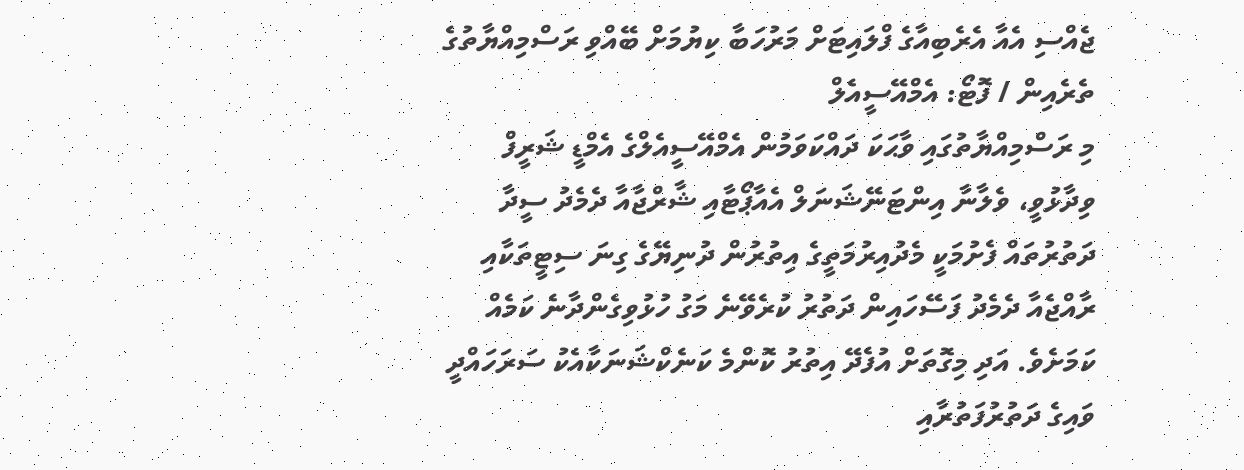ޖެއްސި އެއާ އެރެބިއާގެ ފްލައިޓަށް މަރުހަބާ ކިޔުމަށް ބޭއްވި ރަސްމިއްޔާތުގެ ތެރެއިން / ފޮޓޯ: އެމްއޭސީއެލް
މި ރަސްމިއްޔާތުގައި ވާޙަކަ ދައްކަވަމުން އެމްއޭސީއެލްގެ އެމްޑީ ޝަރީފް ވިދާޅުވީ، ވެލާނާ އިންޓަނޭޝަނަލް އެއާޕޯޓާއި ޝާރްޖާއާ ދެމެދު ސީދާ ދަތުރުތައް ފެށުމަކީ މެދުއިރުމަތީގެ އިތުރުން ދުނިޔޭގެ ގިނަ ސިޓީތަކާއި ރާއްޖެއާ ދެމެދު ފަސޭހައިން ދަތުރު ކުރެވޭނެ މަގު ހުޅުވިގެންދާނެ ކަމެއް ކަމަށެވެ. އަދި މިގޮތަށް އުފެދޭ އިތުރު ކޮންމެ ކަނެކްޝަނަކާއެކު ސަރަހައްދީ ވައިގެ ދަތުރުފަތުރާއި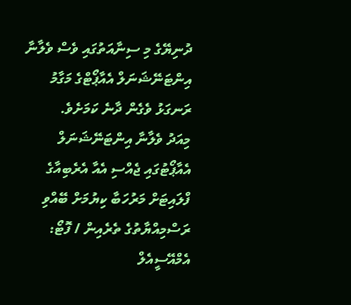ދުނިޔޭގެ މި ސިނާއަތުގައި ވެސް ވެލާނާ އިންޓަނޭޝަނަލް އެއާޕޯޓްގެ މަގާމު ރަނގަޅު ވެގެން ދާނެ ކަމަށެވެ.
މިއަދު ވެލާނާ އިންޓަނޭޝަނަލް އެއާޕޯޓުގައި ޖެއްސި އެއާ އެރެބިއާގެ ފްލައިޓަށް މަރުހަބާ ކިޔުމަށް ބޭއްވި ރަސްމިއްޔާތުގެ ތެރެއިން / ފޮޓޯ: އެމްއޭސީއެލް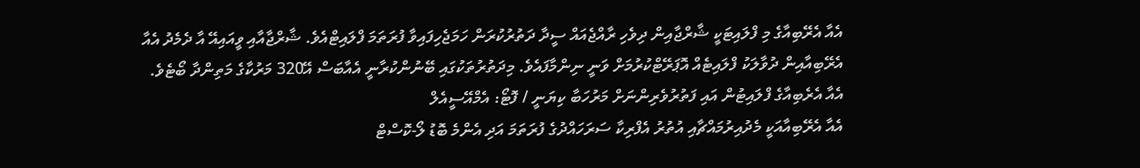އެއާ އެރޭބިއާގެ މި ފްލައިޓަކީ ޝާރްޖާއިން ދިވެހި ރާއްޖެއައް ސީދާ ދަތުރުކުރަން ހަމަޖެހިފައިވާ ފުރަތަމަ ފްލައިޓްއެވެ. ޝާރްޖާއާއި ވީއައިއޭ އާ ދެމެދު އެއާ އެރޭބިއާއިން ދުވާލަކު ފްލައިޓެއް އޮޕަރޭޓްކުރުމަށް ވަނީ ނިންމާފައެވެ. މިދަތުރުތަކުގައި ބޭނުންކުރާނީ އެއާބަސް އޭ320 މަރުކާގެ މަތިންދާ ބޯޓެވެ.
އެއާ އެރެބިއާގެ ފްލައިޓުން އައި ފަތުރުވެރިންނަށް މަރުހަބާ ކިޔަނީ / ފޮޓޯ: އެމްއޭސީއެލް
އެއާ އެރޭބިއާއަކީ މެދުއިރުމައްޗާއި އުތުރު އެފްރިކާ ސަރަހައްދުގެ ފުރަތަމަ އަދި އެންމެ ބޮޑު ލޯ-ކޮސްޓް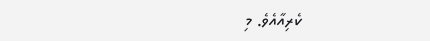ކެރިއާއެވެ. މި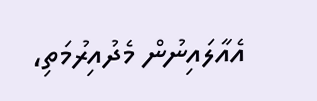އެއާލައިނުން މެދުއިރުމަތި،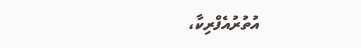އުތުރުއެފްރިކާ،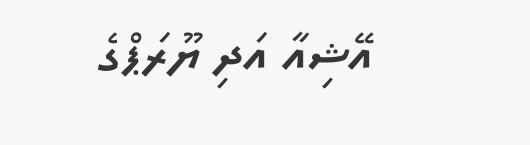އޭޝިއާ އަދި ޔޫރަޕްގެ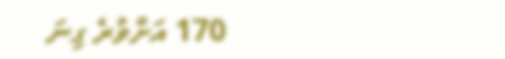170 އަށްވުރެ ގިނަ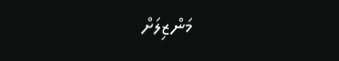މަންޒިލަށް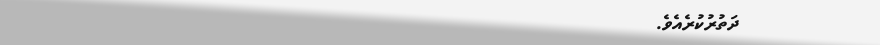ދަތުރުކުރެއެވެ.